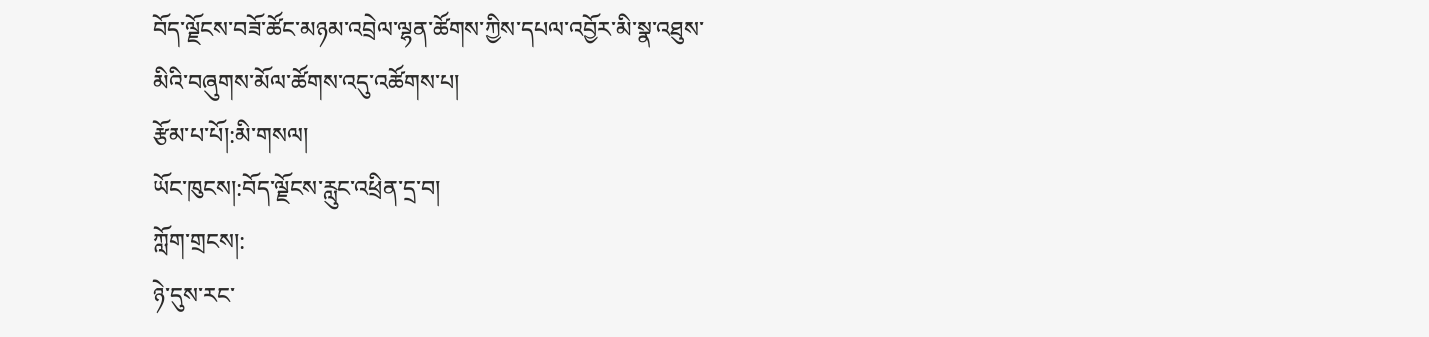བོད་ལྗོངས་བཟོ་ཚོང་མཉམ་འབྲེལ་ལྷན་ཚོགས་ཀྱིས་དཔལ་འབྱོར་མི་སྣ་འཐུས་མིའི་བཞུགས་མོལ་ཚོགས་འདུ་འཚོགས་པ།
རྩོམ་པ་པོ།:མི་གསལ།
ཡོང་ཁུངས།:བོད་ལྗོངས་རླུང་འཕྲིན་དྲ་བ།
ཀློག་གྲངས།:
ཉེ་དུས་རང་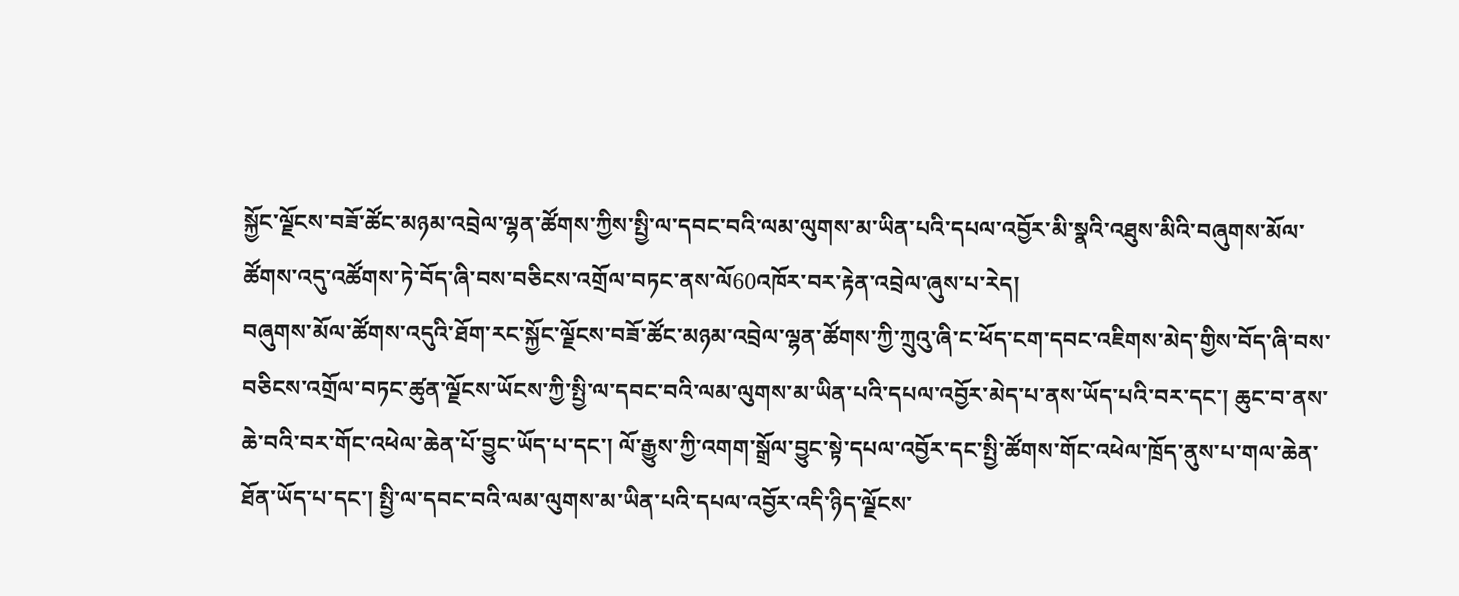སྐྱོང་ལྗོངས་བཟོ་ཚོང་མཉམ་འབྲེལ་ལྷན་ཚོགས་ཀྱིས་སྤྱི་ལ་དབང་བའི་ལམ་ལུགས་མ་ཡིན་པའི་དཔལ་འབྱོར་མི་སྣའི་འཐུས་མིའི་བཞུགས་མོལ་ཚོགས་འདུ་འཚོགས་ཏེ་བོད་ཞི་བས་བཅིངས་འགྲོལ་བཏང་ནས་ལོ60འཁོར་བར་རྟེན་འབྲེལ་ཞུས་པ་རེད།
བཞུགས་མོལ་ཚོགས་འདུའི་ཐོག་རང་སྐྱོང་ལྗོངས་བཟོ་ཚོང་མཉམ་འབྲེལ་ལྷན་ཚོགས་ཀྱི་ཀྲུའུ་ཞི་ང་ཕོད་ངག་དབང་འཇིགས་མེད་གྱིས་བོད་ཞི་བས་བཅིངས་འགྲོལ་བཏང་ཚུན་ལྗོངས་ཡོངས་ཀྱི་སྤྱི་ལ་དབང་བའི་ལམ་ལུགས་མ་ཡིན་པའི་དཔལ་འབྱོར་མེད་པ་ནས་ཡོད་པའི་བར་དང་། ཆུང་བ་ནས་ཆེ་བའི་བར་གོང་འཕེལ་ཆེན་པོ་བྱུང་ཡོད་པ་དང་། ལོ་རྒྱུས་ཀྱི་འགག་སྒྲོལ་བྱུང་སྟེ་དཔལ་འབྱོར་དང་སྤྱི་ཚོགས་གོང་འཕེལ་ཁྲོད་ནུས་པ་གལ་ཆེན་ཐོན་ཡོད་པ་དང་། སྤྱི་ལ་དབང་བའི་ལམ་ལུགས་མ་ཡིན་པའི་དཔལ་འབྱོར་འདི་ཉིད་ལྗོངས་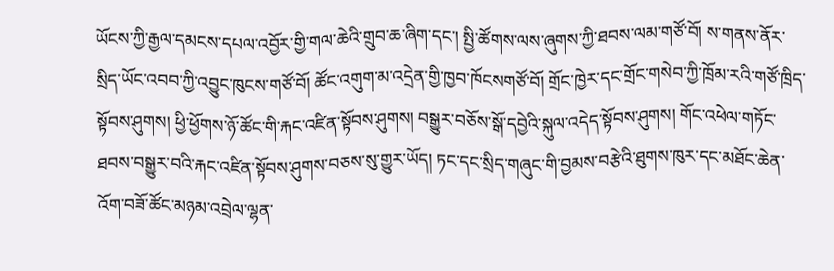ཡོངས་ཀྱི་རྒྱལ་དམངས་དཔལ་འབྱོར་གྱི་གལ་ཆེའི་གྲུབ་ཆ་ཞིག་དང་། སྤྱི་ཚོགས་ལས་ཞུགས་ཀྱི་ཐབས་ལམ་གཙོ་བོ། ས་གནས་ནོར་སྲིད་ཡོང་འབབ་ཀྱི་འབྱུང་ཁུངས་གཙོ་བོ། ཚོང་འགུག་མ་འདྲེན་གྱི་ཁྱབ་ཁོངསགཙོ་བོ། གྲོང་ཁྱེར་དང་གྲོང་གསེབ་ཀྱི་ཁྲོམ་རའི་གཙོ་ཁྲིད་སྟོབས་ཤུགས། ཕྱི་ཕྱོགས་ཉོ་ཚོང་གི་རྐང་འཛིན་སྟོབས་ཤུགས། བསྒྱུར་བཅོས་སྒོ་དབྱེའི་སྐུལ་འདེད་སྟོབས་ཤུགས། གོང་འཕེལ་གཏོང་ཐབས་བསྒྱུར་བའི་རྐང་འཛིན་སྟོབས་ཤུགས་བཅས་སུ་གྱུར་ཡོད། ཏང་དང་སྲིད་གཞུང་གི་བྱམས་བརྩེའི་ཐུགས་ཁུར་དང་མཐོང་ཆེན་འོག་བཟོ་ཚོང་མཉམ་འབྲེལ་ལྷན་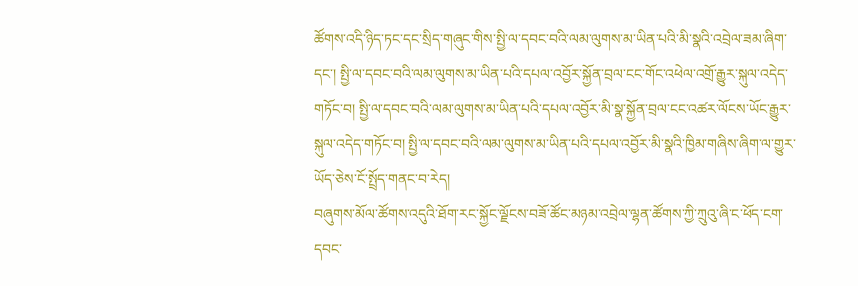ཚོགས་འདི་ཉིད་ཏང་དང་སྲིད་གཞུང་གིས་སྤྱི་ལ་དབང་བའི་ལམ་ལུགས་མ་ཡིན་པའི་མི་སྣའི་འབྲེལ་ཟམ་ཞིག་དང་། སྤྱི་ལ་དབང་བའི་ལམ་ལུགས་མ་ཡིན་པའི་དཔལ་འབྱོར་སྐྱོན་བྲལ་ངང་གོང་འཕེལ་འགྲོ་རྒྱུར་སྐུལ་འདེད་གཏོང་བ། སྤྱི་ལ་དབང་བའི་ལམ་ལུགས་མ་ཡིན་པའི་དཔལ་འབྱོར་མི་སྣ་སྐྱོན་བྲལ་ངང་འཚར་ལོངས་ཡོང་རྒྱུར་སྐུལ་འདེད་གཏོང་བ། སྤྱི་ལ་དབང་བའི་ལམ་ལུགས་མ་ཡིན་པའི་དཔལ་འབྱོར་མི་སྣའི་ཁྱིམ་གཞིས་ཞིག་ལ་གྱུར་ཡོད་ཅེས་ངོ་སྤྲོད་གནང་བ་རེད།
བཞུགས་མོལ་ཚོགས་འདུའི་ཐོག་རང་སྐྱོང་ལྗོངས་བཟོ་ཚོང་མཉམ་འབྲེལ་ལྷན་ཚོགས་ཀྱི་ཀྲུའུ་ཞི་ང་ཕོད་ངག་དབང་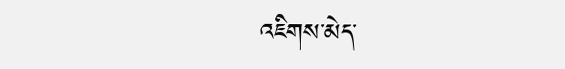འཇིགས་མེད་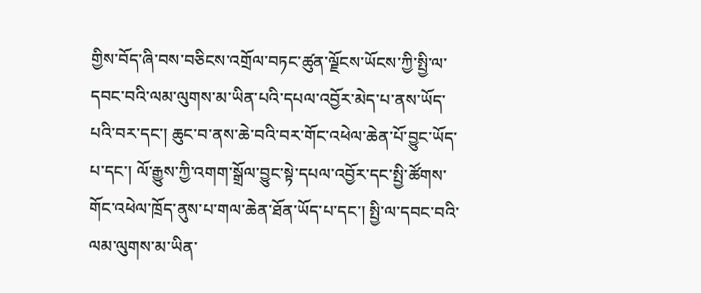གྱིས་བོད་ཞི་བས་བཅིངས་འགྲོལ་བཏང་ཚུན་ལྗོངས་ཡོངས་ཀྱི་སྤྱི་ལ་དབང་བའི་ལམ་ལུགས་མ་ཡིན་པའི་དཔལ་འབྱོར་མེད་པ་ནས་ཡོད་པའི་བར་དང་། ཆུང་བ་ནས་ཆེ་བའི་བར་གོང་འཕེལ་ཆེན་པོ་བྱུང་ཡོད་པ་དང་། ལོ་རྒྱུས་ཀྱི་འགག་སྒྲོལ་བྱུང་སྟེ་དཔལ་འབྱོར་དང་སྤྱི་ཚོགས་གོང་འཕེལ་ཁྲོད་ནུས་པ་གལ་ཆེན་ཐོན་ཡོད་པ་དང་། སྤྱི་ལ་དབང་བའི་ལམ་ལུགས་མ་ཡིན་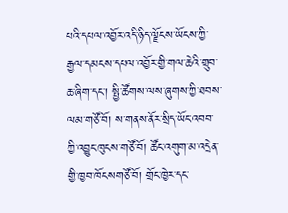པའི་དཔལ་འབྱོར་འདི་ཉིད་ལྗོངས་ཡོངས་ཀྱི་རྒྱལ་དམངས་དཔལ་འབྱོར་གྱི་གལ་ཆེའི་གྲུབ་ཆ་ཞིག་དང་། སྤྱི་ཚོགས་ལས་ཞུགས་ཀྱི་ཐབས་ལམ་གཙོ་བོ། ས་གནས་ནོར་སྲིད་ཡོང་འབབ་ཀྱི་འབྱུང་ཁུངས་གཙོ་བོ། ཚོང་འགུག་མ་འདྲེན་གྱི་ཁྱབ་ཁོངསགཙོ་བོ། གྲོང་ཁྱེར་དང་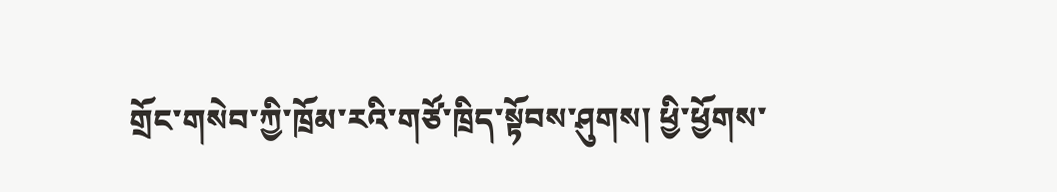གྲོང་གསེབ་ཀྱི་ཁྲོམ་རའི་གཙོ་ཁྲིད་སྟོབས་ཤུགས། ཕྱི་ཕྱོགས་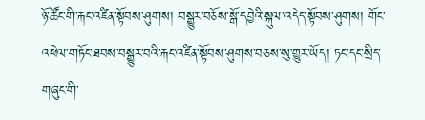ཉོ་ཚོང་གི་རྐང་འཛིན་སྟོབས་ཤུགས། བསྒྱུར་བཅོས་སྒོ་དབྱེའི་སྐུལ་འདེད་སྟོབས་ཤུགས། གོང་འཕེལ་གཏོང་ཐབས་བསྒྱུར་བའི་རྐང་འཛིན་སྟོབས་ཤུགས་བཅས་སུ་གྱུར་ཡོད། ཏང་དང་སྲིད་གཞུང་གི་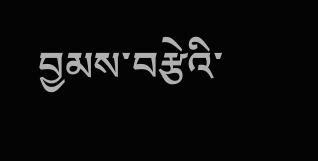བྱམས་བརྩེའི་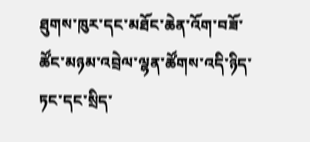ཐུགས་ཁུར་དང་མཐོང་ཆེན་འོག་བཟོ་ཚོང་མཉམ་འབྲེལ་ལྷན་ཚོགས་འདི་ཉིད་ཏང་དང་སྲིད་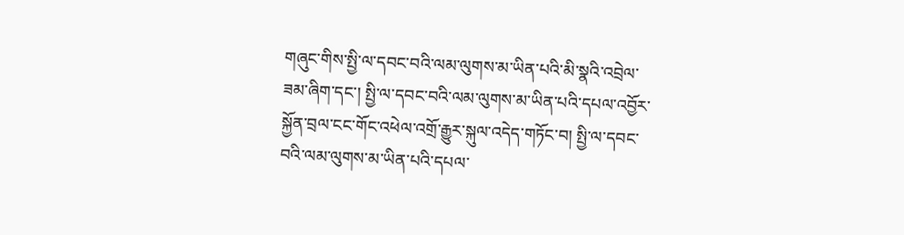གཞུང་གིས་སྤྱི་ལ་དབང་བའི་ལམ་ལུགས་མ་ཡིན་པའི་མི་སྣའི་འབྲེལ་ཟམ་ཞིག་དང་། སྤྱི་ལ་དབང་བའི་ལམ་ལུགས་མ་ཡིན་པའི་དཔལ་འབྱོར་སྐྱོན་བྲལ་ངང་གོང་འཕེལ་འགྲོ་རྒྱུར་སྐུལ་འདེད་གཏོང་བ། སྤྱི་ལ་དབང་བའི་ལམ་ལུགས་མ་ཡིན་པའི་དཔལ་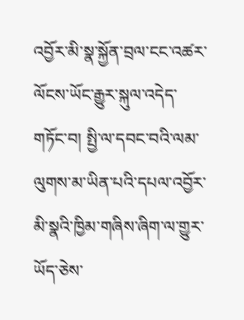འབྱོར་མི་སྣ་སྐྱོན་བྲལ་ངང་འཚར་ལོངས་ཡོང་རྒྱུར་སྐུལ་འདེད་གཏོང་བ། སྤྱི་ལ་དབང་བའི་ལམ་ལུགས་མ་ཡིན་པའི་དཔལ་འབྱོར་མི་སྣའི་ཁྱིམ་གཞིས་ཞིག་ལ་གྱུར་ཡོད་ཅེས་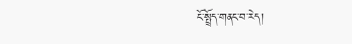ངོ་སྤྲོད་གནང་བ་རེད།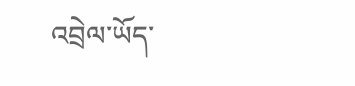འབྲེལ་ཡོད་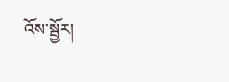འོས་སྦྱོར།